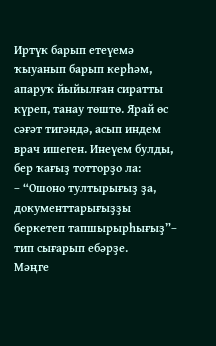Иртүк барып етеүемә ҡыуанып барып керһәм, апаруҡ йыйылған сиратты күреп, танау төштө. Ярай өс сәғәт тигәндә, асып индем врач ишеген. Инеүем булды, бер ҡағыҙ тотторҙо ла:
– “Ошоно тултырығыҙ ҙа, документтарығыҙҙы беркетеп тапшырырһығыҙ”– тип сығарып ебәрҙе.
Мәңге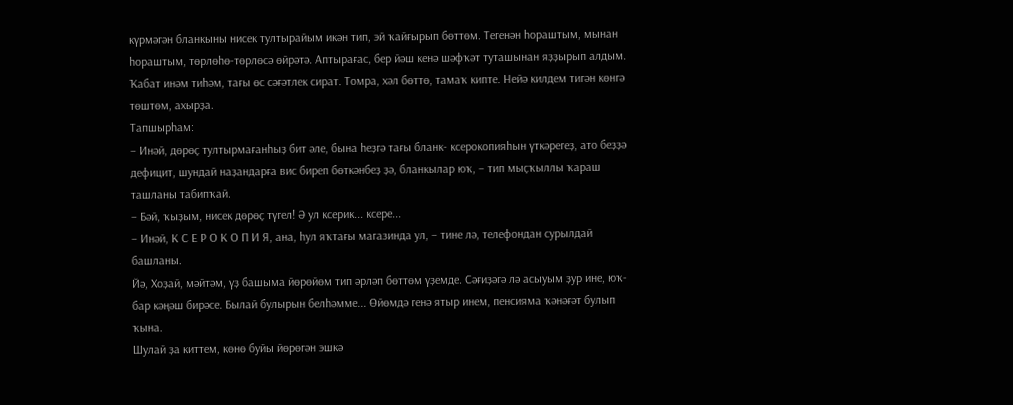күрмәгән бланкыны нисек тултырайым икән тип, эй ҡайғырып бөттөм. Тегенән һораштым, мынан һораштым, төрлөһө-төрлөсә өйрәтә. Аптырағас, бер йәш кенә шәфҡәт туташынан яҙҙырып алдым. Ҡабат инәм тиһәм, тағы өс сәғәтлек сират. Томра, хәл бөттө, тамаҡ кипте. Нейә килдем тигән көнгә төштөм, ахырҙа.
Тапшырһам:
– Инәй, дөрөҫ тултырмағанһыҙ бит әле, бына һеҙгә тағы бланк- ксерокопияһын үткәрегеҙ, ато беҙҙә дефицит, шундай наҙандарға вис биреп бөткәнбеҙ ҙә, бланкылар юҡ, – тип мыҫҡыллы ҡараш ташланы табипҡай.
– Бәй, ҡыҙым, нисек дөрөҫ түгел! Ә ул ксерик... ксере...
– Инәй, К С Е Р О К О П И Я, ана, һул яҡтағы магазинда ул, – тине лә, телефондан сурылдай башланы.
Йә, Хоҙай, мәйтәм, үҙ башыма йөрөйөм тип әрләп бөттөм үҙемде. Сәғиҙәгә лә асыуым ҙур ине, юҡ- бар кәңәш бирәсе. Былай булырын белһәмме... Өйөмдә генә ятыр инем, пенсияма ҡәнәғәт булып ҡына.
Шулай ҙа киттем, көнө буйы йөрөгән эшкә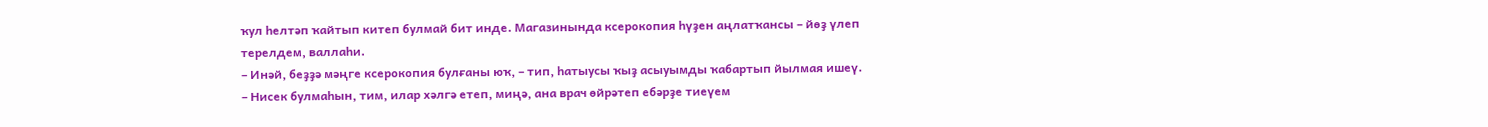ҡул һелтәп ҡайтып китеп булмай бит инде. Магазинында ксерокопия һүҙен аңлатҡансы – йөҙ үлеп терелдем, валлаһи.
– Инәй, беҙҙә мәңге ксерокопия булғаны юҡ, – тип, һатыусы ҡыҙ асыуымды ҡабартып йылмая ишеү.
– Нисек булмаһын, тим, илар хәлгә етеп, миңә, ана врач өйрәтеп ебәрҙе тиеүем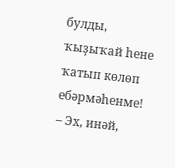булды, ҡыҙыҡай һене ҡатып көлөп ебәрмәһенме!
– Эх, инәй,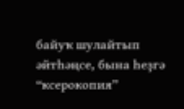байуҡ шулайтып әйтһәңсе, бына һеҙгә “ксерокопия”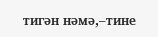тигән нәмә,–тине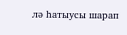лә һатыусы шарап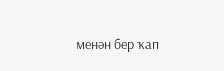менән бер ҡап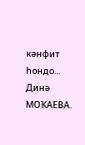кәнфит һондо...
Динә МОҠАЕВА.